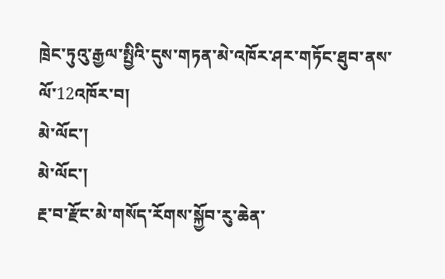ཁྲེང་ཏུའུ་རྒྱལ་སྤྱིའི་དུས་གཏན་མེ་འཁོར་ཤར་གཏོང་ཐུབ་ནས་ལོ་12འཁོར་བ།
མེ་ལོང་།
མེ་ལོང་།
རྔ་བ་རྫོང་མེ་གསོད་རོགས་སྐྱོབ་རུ་ཆེན་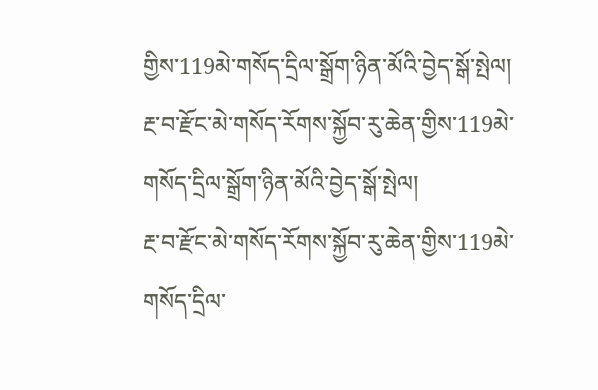གྱིས་119མེ་གསོད་དྲིལ་སྒྲོག་ཉིན་མོའི་བྱེད་སྒོ་སྤེལ།
རྔ་བ་རྫོང་མེ་གསོད་རོགས་སྐྱོབ་རུ་ཆེན་གྱིས་119མེ་གསོད་དྲིལ་སྒྲོག་ཉིན་མོའི་བྱེད་སྒོ་སྤེལ།
རྔ་བ་རྫོང་མེ་གསོད་རོགས་སྐྱོབ་རུ་ཆེན་གྱིས་119མེ་གསོད་དྲིལ་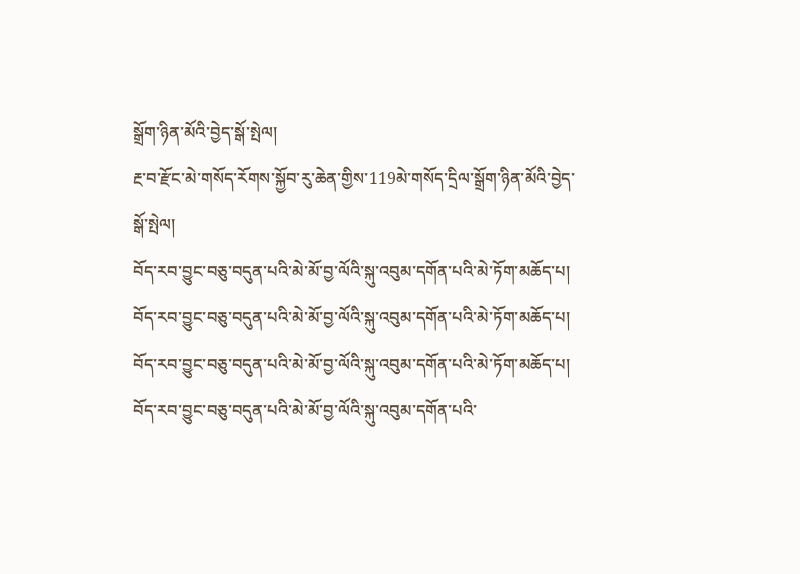སྒྲོག་ཉིན་མོའི་བྱེད་སྒོ་སྤེལ།
རྔ་བ་རྫོང་མེ་གསོད་རོགས་སྐྱོབ་རུ་ཆེན་གྱིས་119མེ་གསོད་དྲིལ་སྒྲོག་ཉིན་མོའི་བྱེད་སྒོ་སྤེལ།
བོད་རབ་བྱུང་བཅུ་བདུན་པའི་མེ་མོ་བྱ་ལོའི་སྐུ་འབུམ་དགོན་པའི་མེ་ཏོག་མཆོད་པ།
བོད་རབ་བྱུང་བཅུ་བདུན་པའི་མེ་མོ་བྱ་ལོའི་སྐུ་འབུམ་དགོན་པའི་མེ་ཏོག་མཆོད་པ།
བོད་རབ་བྱུང་བཅུ་བདུན་པའི་མེ་མོ་བྱ་ལོའི་སྐུ་འབུམ་དགོན་པའི་མེ་ཏོག་མཆོད་པ།
བོད་རབ་བྱུང་བཅུ་བདུན་པའི་མེ་མོ་བྱ་ལོའི་སྐུ་འབུམ་དགོན་པའི་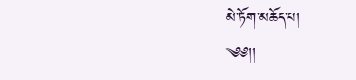མེ་ཏོག་མཆོད་པ།
༄༅།།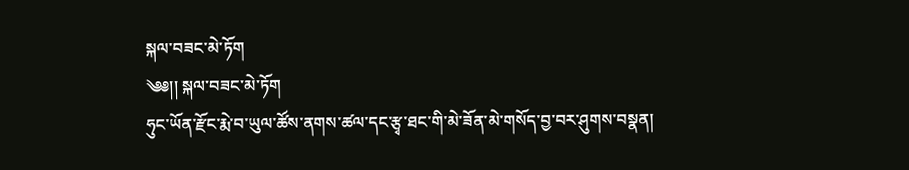སྐལ་བཟང་མེ་ཏོག
༄༅།། སྐལ་བཟང་མེ་ཏོག
ཧུང་ཡོན་རྫོང་རྨེ་བ་ཡུལ་ཚོས་ནགས་ཚལ་དང་རྩྭ་ཐང་གི་མེ་ཟོན་མེ་གསོད་བྱ་བར་ཤུགས་བསྣན།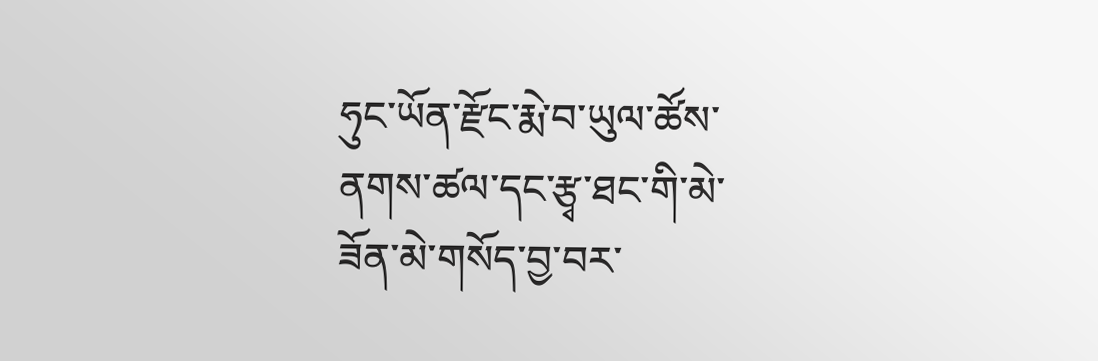ཧུང་ཡོན་རྫོང་རྨེ་བ་ཡུལ་ཚོས་ནགས་ཚལ་དང་རྩྭ་ཐང་གི་མེ་ཟོན་མེ་གསོད་བྱ་བར་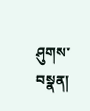ཤུགས་བསྣན།